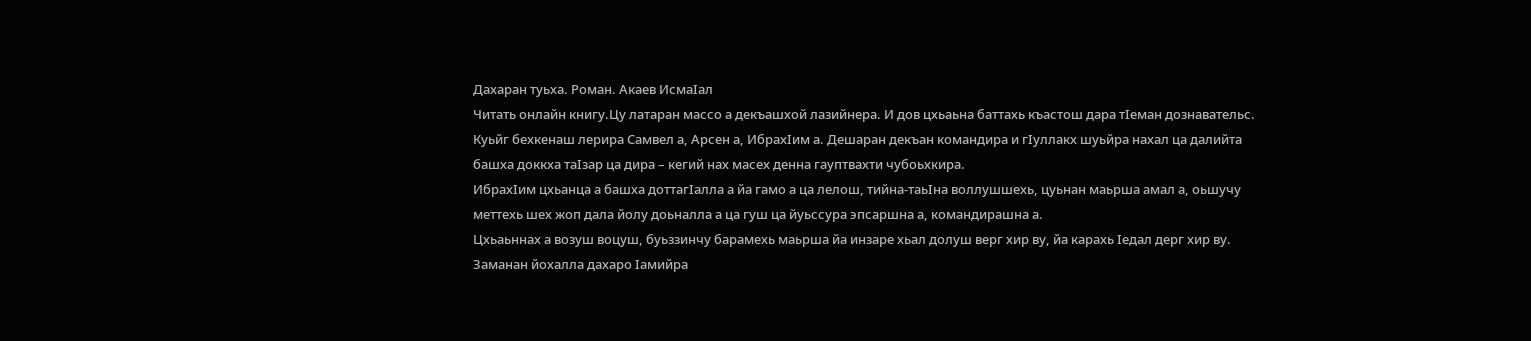Дахаран туьха. Роман. Акаев ИсмаIал
Читать онлайн книгу.Цу латаран массо а декъашхой лазийнера. И дов цхьаьна баттахь къастош дара тIеман дознавательс.
Куьйг бехкенаш лерира Самвел а, Арсен а, ИбрахIим а. Дешаран декъан командира и гIуллакх шуьйра нахал ца далийта башха доккха таIзар ца дира – кегий нах масех денна гауптвахти чубоьхкира.
ИбрахIим цхьанца а башха доттагIалла а йа гамо а ца лелош, тийна-таьIна воллушшехь, цуьнан маьрша амал а, оьшучу меттехь шех жоп дала йолу доьналла а ца гуш ца йуьссура эпсаршна а, командирашна а.
Цхьаьннах а возуш воцуш, буьззинчу барамехь маьрша йа инзаре хьал долуш верг хир ву, йа карахь Iедал дерг хир ву. Заманан йохалла дахаро Iамийра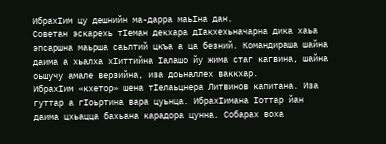ИбрахIим цу дешнийн ма-дарра маьIна дан.
Советан эскарехь тIеман декхара дIакхехьначарна дика хаьа эпсаршна маьрша саьлтий цкъа а ца безний. Командираша шайна даима а хьалха хIиттийна Iалашо йу жима стаг кагвина, шайна оьшучу амале верзийна, иза доьналлех ваккхар.
ИбрахIим «кхетор» шена тIелаьцнера Литвинов капитана. Иза гуттар а гIоьртина вара цуьнца. ИбрахIимана Iоттар йан даима цхьацца бахьана карадора цунна. Собарах воха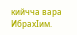кийчча вара ИбрахIим.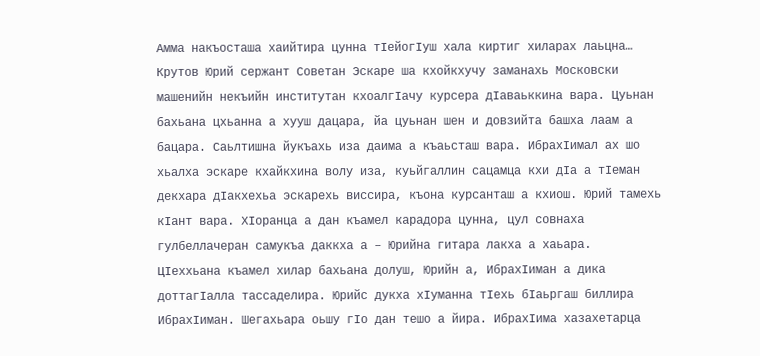Амма накъосташа хаийтира цунна тIейогIуш хала киртиг хиларах лаьцна…
Крутов Юрий сержант Советан Эскаре ша кхойкхучу заманахь Московски машенийн некъийн институтан кхоалгIачу курсера дIаваьккина вара. Цуьнан бахьана цхьанна а хууш дацара, йа цуьнан шен и довзийта башха лаам а бацара. Саьлтишна йукъахь иза даима а къаьсташ вара. ИбрахIимал ах шо хьалха эскаре кхайкхина волу иза, куьйгаллин сацамца кхи дIа а тIеман декхара дIакхехьа эскарехь виссира, къона курсанташ а кхиош. Юрий тамехь кIант вара. ХIоранца а дан къамел карадора цунна, цул совнаха гулбеллачеран самукъа даккха а – Юрийна гитара лакха а хаьара.
ЦIеххьана къамел хилар бахьана долуш, Юрийн а, ИбрахIиман а дика доттагIалла тассаделира. Юрийс дукха хIуманна тIехь бIаьргаш биллира ИбрахIиман. Шегахьара оьшу гIо дан тешо а йира. ИбрахIима хазахетарца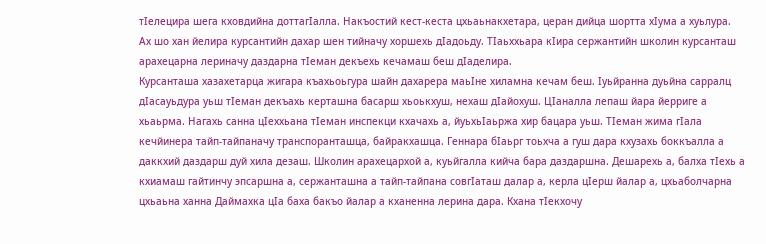тIелецира шега кховдийна доттагIалла. Накъостий кест-кеста цхьаьнакхетара, церан дийца шортта хIума а хуьлура.
Ах шо хан йелира курсантийн дахар шен тийначу хоршехь дIадоьду. ТIаьххьара кIира сержантийн школин курсанташ арахецарна лериначу даздарна тIеман декъехь кечамаш беш дIаделира.
Курсанташа хазахетарца жигара къахьоьгура шайн дахарера маьIне хиламна кечам беш. Iуьйранна дуьйна сарралц дIасауьдура уьш тIеман декъахь керташна басарш хьоькхуш, нехаш дIайохуш. ЦIаналла лепаш йара йерриге а хьаьрма. Нагахь санна цIеххьана тIеман инспекци кхачахь а, йуьхьIаьржа хир бацара уьш. ТIеман жима гIала кечйинера тайп-тайпаначу транспоранташца, байракхашца. Геннара бIаьрг тоьхча а гуш дара кхузахь боккъалла а даккхий даздарш дуй хила дезаш. Школин арахецархой а, куьйгалла кийча бара даздаршна. Дешарехь а, балха тIехь а кхиамаш гайтинчу эпсаршна а, сержанташна а тайп-тайпана совгIаташ далар а, керла цIерш йалар а, цхьаболчарна цхьаьна ханна Даймахка цIа баха бакъо йалар а кханенна лерина дара. Кхана тIекхочу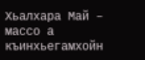Хьалхара Май – массо а къинхьегамхойн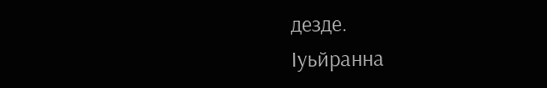дезде.
Iуьйранна